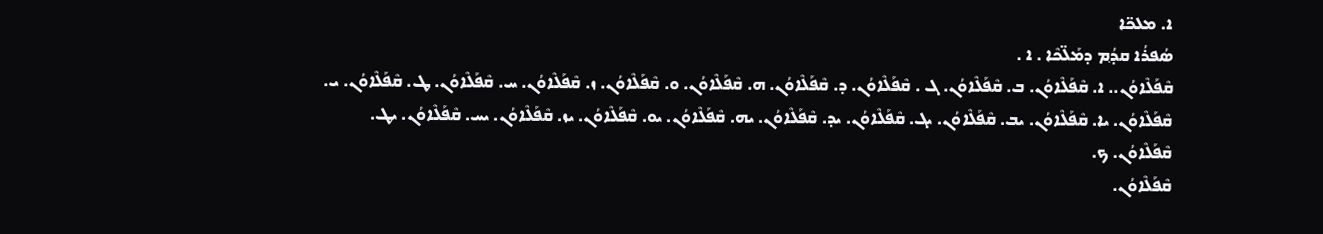ܐ. ܡܠܟ̈ܐ
ܣܳܦܪܳܐ ܩܕ݂ܳܡ ܕܡܰܠ̈ܟܶܐ . ܐ .
ܩܶܦܰܠܶܐܘܳܢ.. ܐ. ܩܶܦܰܠܶܐܘܳܢ. ܒ. ܩܶܦܰܠܶܐܘܳܢ. ܓ . ܩܶܦܰܠܶܐܘܳܢ. ܕ. ܩܶܦܰܠܶܐܘܳܢ. ܗ. ܩܶܦܰܠܶܐܘܳܢ. ܘ. ܩܶܦܰܠܶܐܘܳܢ. ܙ. ܩܶܦܰܠܶܐܘܳܢ. ܚ. ܩܶܦܰܠܶܐܘܳܢ. ܛ. ܩܶܦܰܠܶܐܘܳܢ. ܝ.
ܩܶܦܰܠܶܐܘܳܢ. ܝܐ. ܩܶܦܰܠܶܐܘܳܢ. ܝܒ. ܩܶܦܰܠܶܐܘܳܢ. ܝܓ. ܩܶܦܰܠܶܐܘܳܢ. ܝܕ. ܩܶܦܰܠܶܐܘܳܢ. ܝܗ. ܩܶܦܰܠܶܐܘܳܢ. ܝܘ. ܩܶܦܰܠܶܐܘܳܢ. ܝܙ. ܩܶܦܰܠܶܐܘܳܢ. ܝܚ. ܩܶܦܰܠܶܐܘܳܢ. ܝܛ. ܩܶܦܰܠܶܐܘܳܢ. ܟ.
ܩܶܦܰܠܶܐܘܳܢ.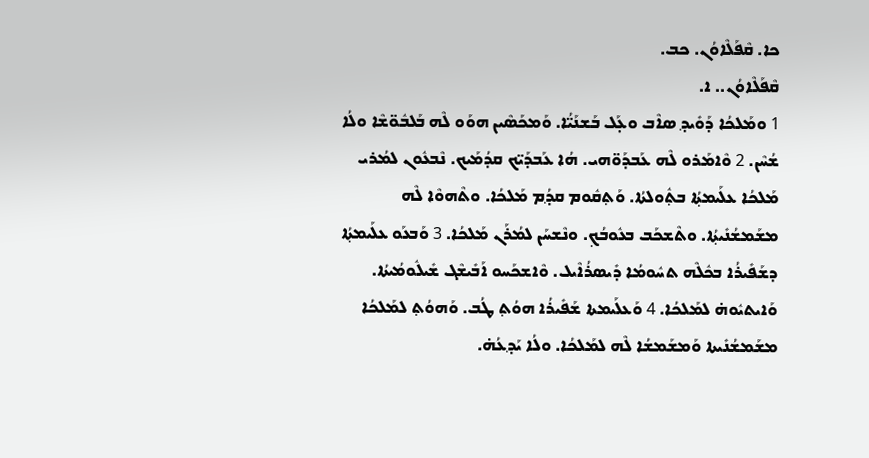ܟܐ. ܩܶܦܰܠܶܐܘܳܢ. ܟܒ.
ܩܶܦܰܠܶܐܘܳܢ.. ܐ.
1 ܘܡܰܠܟܳܐ ܕܰܘܺܝܕ݂ ܣܐܶܒ ܘܥ̣ܰܠ ܒܰܫܢܰܝ̈ܳܐ. ܘܰܡܟܰܣܶܝܢ ܗܘܰܘ ܠܶܗ ܒܰܠܒܽܘ̈ܫܶܐ ܘܠܳܐ ܫܳܚܶܢ. 2 ܘܶܐܡܰܪܘ ܠܶܗ ܥܰܒܕܰܘ̈ܗܝ. ܗܳܐ ܥܰܒܕܰܝ̈ܟ ܩܕܳܡܰܝܟ. ܢܶܒܥܽܘܢ ܠܡܳܪܝ ܡܰܠܟܳܐ ܥܠܰܝܡܬ݂ܳܐ ܒܬ݂ܽܘܠܬܳܐ. ܘܰܬ݂ܩܽܘܡ ܩܕ݂ܳܡ ܡܰܠܟܳܐ. ܘܬܶܗܘܶܐ ܠܶܗ ܡܫܰܡܫܳܢܺܝܬ݂ܳܐ. ܘܬܶܫܟܰܒ ܒܥܽܘܒܳܟ݂. ܘܢܶܫܚܰܢ ܠܡܳܪܰܢ ܡܰܠܟܳܐ. 3 ܘܰܒܥܰܘ ܥܠܰܝܡܬ݂ܳܐ ܕܫܰܦܺܝܪܳܐ ܒܟܽܠܶܗ ܬܚܽܘܡܳܐ ܕܺܝܣܪܳܐܶܝܠ. ܘܶܐܫܟܰܚܘ ܐܰܒܺܝܫܶܓ ܫܺܝܠܽܘܡܳܝܬܳܐ. ܘܰܐܝܬܝܽܘܗ̇ ܠܡܰܠܟܳܐ. 4 ܘܰܥܠܰܝܡܬܐ ܫܰܦܺܝܪܳܐ ܗܘܳܬ݂ ܛܳܒ. ܘܰܗܘܳܬ݂ ܠܡܰܠܟܳܐ ܡܫܰܡܫܳܢܺܝܬܐ ܘܰܡܫܰܡܫܳܐ ܠܶܗ ܠܡܰܠܟܳܐ. ܘܠܳܐ ܝܰܕ݂ܥܳܗ̇.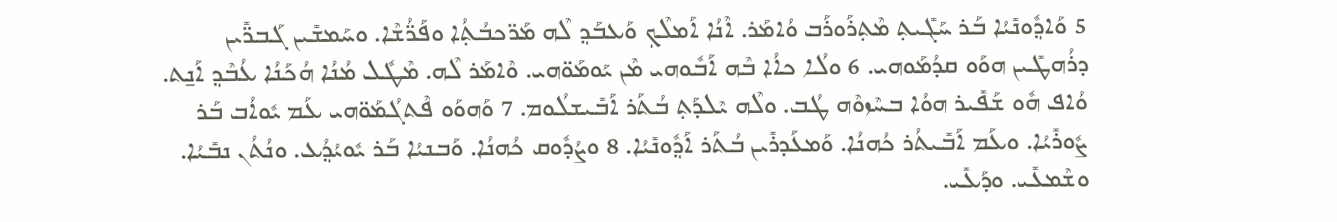5 ܘܰܐܕ݂ܽܘܢܺܝܳܐ ܒܰܪ ܚܰܓܺܝܬ݂ ܡܶܬ݂ܪܰܘܪܰܒ ܘܳܐܡܰܪ. ܐܶܢܳܐ ܐܰܡܠܶܟ݂ ܘܰܥܒܰܕ݂ ܠܶܗ ܡܰܖ̈ܟܒܳܬ݂ܳܐ ܘܦܰܖ̈ܳܫܶܐ. ܘܚܰܡܫܺܝܢ ܓܰܒܖ̈ܺܝܢ ܕܪܳܗܛܺܝܢ ܗܘܰܘ ܩܕܳܡܰܘܗܝ. 6 ܘܠܳܐ ܟܐܳܐ ܒܶܗ ܐܰܒܽܘܗܝ ܡܶܢ ܝܰܘܡܰܘ̈ܗܝ. ܘܶܐܡܰܪ ܠܶܗ. ܡܶܛܽܠ ܡܳܢܳܐ ܗܳܟܰܢܳܐ ܥܳܒܶܕ݂ ܐܰܢ̱ܬ. ܘܳܐܦ ܗܽܘ ܫܰܦܺܝܪ ܗܘܳܐ ܒܚܶܙܘܶܗ ܛܳܒ. ܘܠܶܗ ܝܶܠܕܰܬ݂ ܒܳܬܰܪ ܐܰܒܺܝܫܠܳܘܡ. 7 ܘܰܗܘܰܘ ܦܶܬܓܳܡܰܘ̈ܗܝ ܥܰܡ ܝܽܘܐܳܒ ܒܰܪ ܨܽܘܪܺܝܳܐ. ܘܥܰܡ ܐܰܒܺܝܬܳܪ ܟܳܗܢܳܐ. ܘܰܡܥܰܕܪܺܝܢ ܒܳܬܰܪ ܐܰܕ݂ܽܘܢܺܝܳܐ. 8 ܘܨܳܕܽܘܩ ܟܳܗܢܳܐ. ܘܰܒܢܝܳܐ ܒܰܪ ܝܽܘܝܳܕ݂ܳܥ. ܘܢܳܬܳܢ ܢܒܺܝܳܐ. ܘܫܶܡܥܺܝ. ܘܕܰܥܺܝ.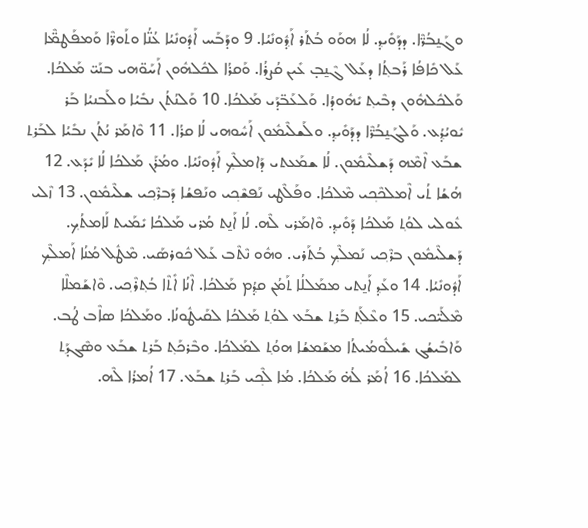ܘܓܰܢ̱ܒܳܖ̈ܶܐ. ܕܕܰܘܺܝܕ݂. ܠܳܐ ܗܘܰܘ ܒܳܬܰܪ ܐܰܕ݂ܽܘܢܺܝܳܐ. 9 ܘܕܰܒܰܚ ܐܰܕܽܘܢܺܝܳܐ ܥܳܢ̈ܳܐ ܘܬܰܘܖ̈ܶܐ ܘܰܡܦܰܛܡ̈ܶܐ ܥܰܠ ܟܺܐܦܳܐ ܪܰܒܬ݂ܳܐ ܕܥܰܠ ܓܶܢ̱ܒ̣ ܥܺܝܢ ܩܳܨܪܳܐ. ܘܰܩܪܳܐ ܠܟܽܠܗܽܘܢ ܐܰܚܰܘ̈ܗܝ ܒܢܰܝ̈ ܡܰܠܟܳܐ. ܘܰܠܟܽܠܗܽܘܢ ܕܒܶܝܬ݂ ܝܺܗܽܘܕܳܐ. ܘܰܠܥܰܒ̈ܕܰܝ ܡܰܠܟܳܐ. 10 ܘܰܠܢܳܬܳܢ ܢܒܺܝܳܐ ܘܠܰܒܢܝܳܐ ܒܰܪ ܝܽܘܝܳܕ݂ܳܥ. ܘܰܠܓܰܢ̱ܒܳܖ̈ܶܐ ܕܕܰܘܺܝܕ݂. ܘܠܰܫܠܶܝܡܽܘܢ ܐܰܚܽܘܗܝ ܠܳܐ ܩܪܳܐ. 11 ܘܶܐܡܰܪ ܢܳܬܳܢ ܢܒܺܝܳܐ ܠܒܰܪܬ݂ ܫܒܰܥ ܐܶܡܶܗ ܕܰܫܠܶܝܡܽܘܢ. ܠܳܐ ܫܡܰܥܬܝ ܕܰܐܡܠܶܟ݂ ܐܰܕܽܘܢܺܝܳܐ. ܘܡܳܪܰܢ ܡܰܠܟܳܐ ܠܳܐ ܝܺܕܰܥ. 12 ܗܳܫܳܐ ܬܳܝ ܐܶܡܠܟܶܟ݂ܝ ܡܶܠܟܳܐ. ܘܦܰܠܶܛܝ ܢܰܦܫܶܟ݂ܝ ܘܢܰܦܫܳܐ ܕܰܒܪܶܟ݂ܝ ܫܠܶܝܡܽܘܢ. 13 ܙܶܠܝ ܥܽܘܠܝ ܠܘܳܬ݂ ܡܰܠܟܳܐ ܕܰܘܺܝܕ݂. ܘܶܐܡܰܪܝ ܠܶܗ. ܠܳܐ ܐܰܢ̱ܬ ܡܳܪܝ ܡܰܠܟܳܐ ܝܺܡܰܝܬ ܠܰܐܡܬܳܟ݂. ܕܰܫܠܶܝܡܽܘܢ ܒܪܶܟ݂ܝ ܢܰܡܠܶܟ݂ ܒܳܬܰܪܝ. ܘܗܽܘ ܢܶܬܶܒ ܥܰܠ ܟܽܘܪܣܰܝ. ܡܶܛܽܠ ܡܳܢܳܐ ܐܰܡܠܶܟ݂ ܐܰܕܽܘܢܺܝܳܐ. 14 ܘܥܰܕ݂ ܐܰܢ̱ܬܝ ܡܡܰܠܠܳܐ ܬܰܡܳܢ ܩܕ݂ܳܡ ܡܰܠܟܳܐ. ܐܶܢܳܐ ܐܺܬܶܐ ܒܳܬ݂ܪܶܟ݂ܝ. ܘܶܐܫܰܡܠܶܐ ܡܶܠܰܝ̈ܟܝ. 15 ܘܥܶܠܰܬ݂ ܒܰܪܬ݂ ܫܒܰܥ ܠܘܳܬ݂ ܡܰܠܟܳܐ ܠܩܰܝܛܽܘܢܳܐ. ܘܡܰܠܟܳܐ ܣܐܶܒ ܛܳܒ. ܘܰܐܒܺܝܫܳܓ ܫܺܝܠܽܘܡܳܝܬܳܐ ܡܫܰܡܫܳܐ ܗܘܳܬ݂ ܠܡܰܠܟܳܐ. ܘܒܶܪܟܰܬ݂ ܒܰܪܬ݂ ܫܒܰܥ ܘܣܶܓܕܰܬ݂ ܠܡܰܠܟܳܐ. 16 ܐܳܡܰܪ ܠܳܗ̇ ܡܰܠܟܳܐ. ܡܳܐ ܠܶܟ݂ܝ ܒܰܪܬ݂ ܫܒܰܥ. 17 ܐܳܡܪܳܐ ܠܶܗ.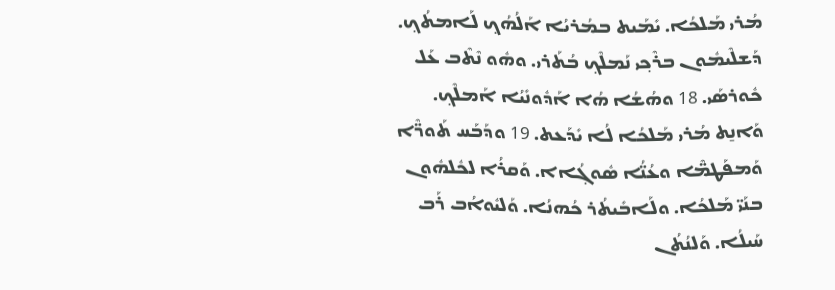ܡܳܪܝ ܡܰܠܟܳܐ. ܝܺܡܰܝܬ ܒܡܳܪܝܳܐ ܐܰܠܳܗܳܟ݂ ܠܰܐܡܬܳܟ݂. ܕܰܫܠܶܝܡܽܘܢ ܒܪܶܟ݂ܝ ܢܰܡܠܶܟ݂ ܒܳܬܰܪܝ. ܘܗܽܘ ܢܶܬܶܒ ܥܰܠ ܟܽܘܪܣܰܝ. 18 ܘܗܳܫܳܐ ܗܳܐ ܐܰܕܽܘܢܺܝܳܐ ܐܰܡܠܶܟ݂. ܘܰܐܢ̱ܬ ܡܳܪܝ ܡܰܠܟܳܐ ܠܳܐ ܝܺܕܰܥܬ. 19 ܘܕܰܒܰܚ ܬܰܘܖ̈ܶܐ ܘܰܡܦܰܛܡ̈ܶܐ ܘܥܳܢ̈ܳܐ ܣܽܘܓ݂ܳܐܐ. ܘܰܩܪܳܐ ܠܟܽܠܗܽܘܢ ܒܢܰܝ̈ ܡܰܠܟܳܐ. ܘܠܰܐܒܺܝܬܳܪ ܟܳܗܢܳܐ. ܘܰܠܝܽܘܐܳܒ ܪܰܒ ܚܰܝܠܳܐ. ܘܰܠܢܳܬܳܢ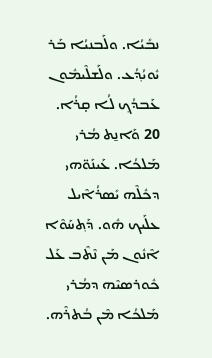ܢܒܺܝܳܐ. ܘܠܰܒܢܝܳܐ ܒܰܪ ܝܽܘܝܳܕ݂ܳܥ. ܘܠܰܫܠܶܝܡܽܘܢ ܥܰܒܕܳܟ݂ ܠܳܐ ܩ̣ܪܳܐ. 20 ܘܰܐܢ̱ܬ ܡܳܪܝ ܡܰܠܟܳܐ. ܥܰܝܢܰܘ̈ܗܝ ܕܟܽܠܶܗ ܝܺܣܪܳܐܶܝܠ ܥܠܰܝܟ ܗܽܘ. ܕܰܬ݂ܚܰܘܶܐ ܐܶܢܽܘܢ ܡܰܢ ܢܶܬܶܒ ܥܰܠ ܟܽܘܪܣܝܶܗ ܕܡܳܪܝ ܡܰܠܟܳܐ ܡܶܢ ܒܳܬܪܶܗ.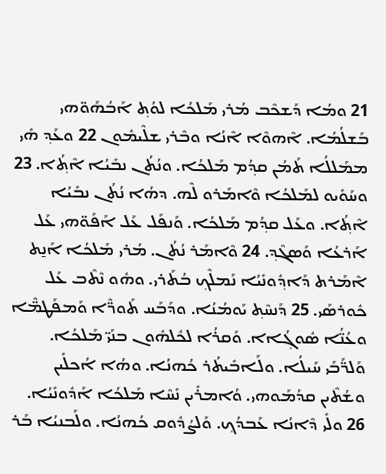21 ܘܡܳܐ ܕܰܫܟܶܒ ܡܳܪܝ ܡܰܠܟܳܐ ܠܘܳܬ݂ ܐܰܒܳܗܰܘ̈ܗܝ ܒܰܫܠܳܡܳܐ. ܐܶܗܘܶܐ ܐܶܢܳܐ ܘܒܶܪܝ ܫܠܶܝܡܽܘܢ 22 ܘܥܰܕ݂ ܗܺܝ ܡܡܰܠܠܳܐ ܬܰܡܳܢ ܩܕ݂ܳܡ ܡܰܠܟܳܐ. ܘܢܳܬܳܢ ܢܒܺܝܳܐ ܐܶܬ݂ܳܐ. 23 ܘܚܰܘܺܝܘ ܠܡܰܠܟܳܐ ܘܶܐܡܰܪܘ ܠܶܗ. ܕܗܳܐ ܢܳܬܳܢ ܢܒܺܝܳܐ ܐܶܬ݂ܳܐ. ܘܥܰܠ ܩܕ݂ܳܡ ܡܰܠܟܳܐ. ܘܰܢܦܰܠ ܥܰܠ ܐܰܦܰܘ̈ܗܝ ܥܰܠ ܐܰܪܥܳܐ ܘܰܣܓܶܕ݂. 24 ܘܶܐܡܰܪ ܢܳܬܳܢ. ܡܳܪܝ ܡܰܠܟܳܐ ܐܰܢ̱ܬ ܐܶܡܰܪܬ ܕܰܐܕ݂ܽܘܢܺܝܳܐ ܢܰܡܠܶܟ݂ ܒܳܬܰܪܝ. ܘܗܽܘ ܢܶܬܶܒ ܥܰܠ ܟܽܘܪܣܰܝ. 25 ܕܰܢܚܶܬ݂ ܝܰܘܡܳܢܳܐ. ܘܕܰܒܰܚ ܬܰܘܖ̈ܶܐ ܘܰܡܦܰܛܡ̈ܶܐ ܘܥܳܢ̈ܳܐ ܣܽܘܓ݂ܳܐܐ. ܘܰܩܪܳܐ ܠܟܽܠܗܽܘܢ ܒܢܰܝ̈ ܡܰܠܟܳܐ. ܘܰܠܖ̈ܰܒܰܝ ܚܰܝܠܳܐ. ܘܠܰܐܒܺܝܬܳܪ ܟܳܗܢܳܐ. ܘܗܳܐ ܐܳܟܠܺܝܢ ܘܫܳܬܶܝܢ ܩܕܳܡܰܘܗܝ. ܘܳܐܡܪܺܝܢ ܢܺܚܶܐ ܡܰܠܟܳܐ ܐܰܕܽܘܢܺܝܳܐ. 26 ܘܠܺܝ ܕܶܐܢܳܐ ܥܰܒܕܳܟ݂. ܘܰܠܨܳܕܽܘܩ ܟܳܗܢܳܐ. ܘܠܰܒܢܝܳܐ ܒܰܪ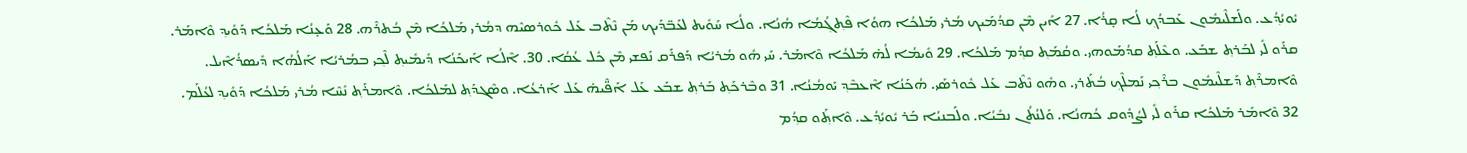ܝܽܘܝܳܕ݂ܳܥ. ܘܠܰܫܠܶܝܡܽܘܢ ܥܰܒܕܳܟ݂ ܠܳܐ ܩ̣ܪܳܐ. 27 ܐܺܝܢ ܡܶܢ ܩܕܳܡܰܝܟ ܡܳܪܝ ܡܰܠܟܳܐ ܗܘܳܐ ܦܶܬ݂ܓ݂ܳܡܳܐ ܗܳܢܳܐ. ܘܠܳܐ ܚܰܘܺܝܬ ܠܥܰܒ̈ܕܰܝܟ ܡܰܢ ܢܶܬܶܒ ܥܰܠ ܟܽܘܪܣܝܶܗ ܕܡܳܪܝ ܡܰܠܟܳܐ ܡܶܢ ܒܳܬܪܶܗ. 28 ܘܰܥ̣ܢܳܐ ܡܰܠܟܳܐ ܕܰܘܺܝܕ݂ ܘܶܐܡܰܪ. ܩܪܰܘ ܠܺܝ ܠܒܰܪܬ݂ ܫܒܰܥ. ܘܥܶܠܰܬ݂ ܩܕܳܡܰܘܗܝ. ܘܩܳܡܰܬ݂ ܩܕ݂ܳܡ ܡܰܠܟܳܐ. 29 ܘܺܝܡܳܐ ܠܳܗ̇ ܡܰܠܟܳܐ ܘܶܐܡܰܪ. ܚܰܝ ܗܽܘ ܡܳܪܝܳܐ ܕܰܦܪܰܩ ܢܰܦܫܝ ܡܶܢ ܟܽܠ ܥܳܩܳܐ. 30. ܐܶܠܳܐ ܐܰܝܟܰܢܳܐ ܕܺܝܡܺܝܬ݂ ܠܶܟ݂ܝ ܒܡܳܪܝܳܐ ܐܰ‌ܠܳܗܳܐ ܕܺܝܣܪܳܐܶܝܠ. ܘܶܐܡܪܶܬ݂ ܕܰܫܠܶܝܡܽܘܢ ܒܪܶܟ݂ܝ ܢܰܡܠܶܟ݂ ܒܳܬܰܪܝ. ܘܗܽܘ ܢܶܬܶܒ ܥܰܠ ܟܽܘܪܣܰܝ. ܗܳܟܰܢܳܐ ܐܶܥܒܶܕ݂ ܝܰܘܡܳܢܳܐ. 31 ܘܒܶܪܟܰܬ݂ ܒܰܪܬ݂ ܫܒܰܥ ܥܰܠ ܐܰܦ̈ܶܝܗ̇ ܥܰܠ ܐܰܪܥܳܐ. ܘܣܶܓܕܰܬ݂ ܠܡܰܠܟܳܐ. ܘܶܐܡܪܰܬ݂ ܢܺܚܶܐ ܡܳܪܝ ܡܰܠܟܳܐ ܕܰܘܺܝܕ݂ ܠܥܳܠܰܡ. 32 ܘܶܐܡܰܪ ܡܰܠܟܳܐ ܩܪܰܘ ܠܺܝ ܠܨܳܕܽܘܩ ܟܳܗܢܳܐ. ܘܰܠܢܳܬܳܢ ܢܒܺܝܳܐ. ܘܠܰܒܢܝܳܐ ܒܰܪ ܝܽܘܝܳܕ݂ܳܥ. ܘܶܐܬ݂ܰܘ ܩܕ݂ܳܡ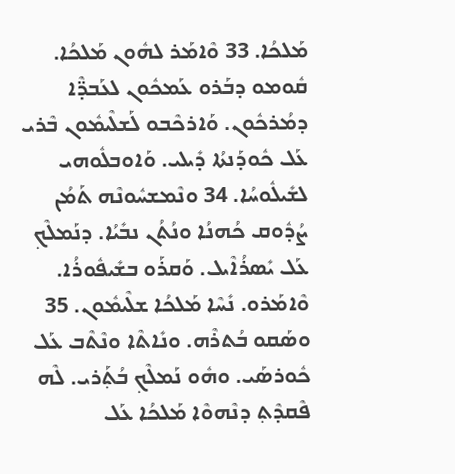ܡܰܠܟܳܐ. 33 ܘܶܐܡܰܪ ܠܗܽܘܢ ܡܰܠܟܳܐ. ܩܽܘܡܘ ܕܒܰܪܘ ܥܰܡܟܽܘܢ ܠܥܰܒܕ̈ܶܐ ܕܡܳܪܟܽܘܢ. ܘܰܐܪܟܶܒܘ ܠܰܫܠܶܝܡܽܘܢ ܒܶܪܝ ܥܰܠ ܟܽܘܕܰܢܬܳܐ ܕܺܝܠܝ. ܘܰܐܘܒܠܽܘܗܝ ܠܫܺܝܠܽܘܚܳܐ. 34 ܘܢܶܡܫܚܽܘܢܶܗ ܬܰܡܳܢ ܨܳܕܽܘܩ ܟܳܗܢܳܐ ܘܢܳܬܳܢ ܢܒܺܝܳܐ. ܕܢܰܡܠܶܟ݂ ܥܰܠ ܝܺܣܪܳܐܶܝܠ. ܘܰܩܪܰܘ ܒܫܺܝܦܽܘܪܳܐ. ܘܶܐܡܰܪܘ. ܢܺܚܶܐ ܡܰܠܟܳܐ ܫܠܶܝܡܽܘܢ. 35 ܘܣܰܩܘ ܒܳܬܪܶܗ. ܘܢܺܐܬܶܐ ܘܢܶܬܶܒ ܥܰܠ ܟܽܘܪܣܰܝ. ܘܗܽܘ ܢܰܡܠܶܟ݂ ܒܳܬ݂ܰܪܝ. ܠܶܗ ܦܶܩܕܶܬ݂ ܕܢܶܗܘܶܐ ܡܰܠܟܳܐ ܥܰܠ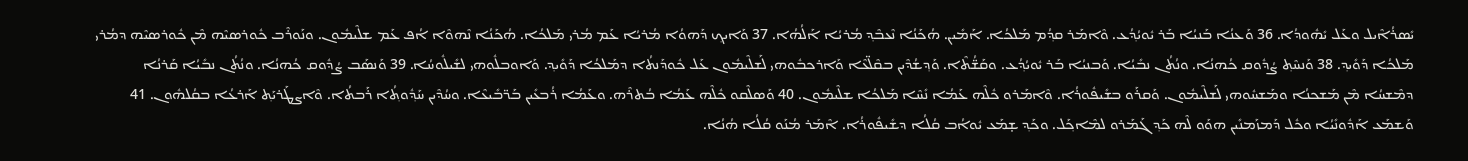ܝܺܣܪܳܐܶܝܠ ܘܥܰܠ ܝܺܗܽܘܕܳܐ. 36 ܘܰܥܢܳܐ ܒܰܢܝܳܐ ܒܰܪ ܝܽܘܝܳܕ݂ܳܥ. ܘܶܐܡܰܪ ܩܕ݂ܳܡ ܡܰܠܟܳܐ. ܐܰܡܺܝܢ. ܗܳܟܰܢܳܐ ܢܶܥܒܶܕ݂ ܡܳܪܝܳܐ ܐܰ‌ܠܳܗܳܐ. 37 ܘܰܐܝܟ݂ ܕܰܗܘܳܐ ܡܳܪܝܳܐ ܥܰܡ ܡܳܪܝ ܡܰܠܟܳܐ. ܗܳܟܰܢܳܐ ܢܶܗܘܶܐ ܐܳܦ ܥܰܡ ܫܠܶܝܡܽܘܢ. ܘܢܰܘܪܶܒ ܟܽܘܪܣܝܶܗ ܡܶܢ ܟܽܘܪܣܝܶܗ ܕܡܳܪܝ ܡܰܠܟܳܐ ܕܰܘܺܝܕ݂. 38 ܘܰܢܚܶܬ݂ ܨܳܕܽܘܩ ܟܳܗܢܳܐ. ܘܢܳܬܳܢ ܢܒܺܝܳܐ. ܘܰܒܢܝܳܐ ܒܰܪ ܝܽܘܝܳܕ݂ܳܥ. ܘܩܰܫ̈ܳܬܶܐ. ܘܰܕ݂ܫܳܕܶܝܢ ܒܩܶܠ̈ܥܶܐ ܘܰܐܪܟܒܽܘܗܝ ܠܰܫܠܶܝܡܽܘܢ ܥܰܠ ܟܽܘܕܰܢܬܳܐ ܕܡܰܠܟܳܐ ܕܰܘܺܝܕ݂. ܘܰܐܘܒܠܽܘܗܝ ܠܫܺܝܠܽܘܚܳܐ. 39 ܘܰܢܣܰܒ ܨܳܕܽܘܩ ܟܳܗܢܳܐ. ܘܢܳܬܳܢ ܢܒܺܝܳܐ ܩܰܪܢܳܐ ܕܡܶܫܚܳܐ ܡܶܢ ܡܰܫܟܢܳܐ ܘܡܰܫܚܽܘܗܝ ܠܰܫܠܶܝܡܽܘܢ. ܘܰܩܪܰܘ ܒܫܺܝܦܽܘܪܳܐ. ܘܶܐܡܰܪܘ ܟܽܠܶܗ ܥܰܡܳܐ ܢܺܚܶܐ ܡܰܠܟܳܐ ܫܠܶܝܡܽܘܢ. 40 ܘܰܣܠܶܩܘ ܟܽܠܶܗ ܥܰܡܳܐ ܒܳܬܪܶܗ. ܘܥܰܡܳܐ ܪܳܒܥܺܝܢ ܒܰܖ̈ܒܺܝܥܶܐ. ܘܚܳܕܶܝܢ ܚܰܕ݂ܽܘܬ݂ܳܐ ܪܰܒܬܳܐ. ܘܶܐܨܛܰܪܝܰܬ݂ ܐܰܪܥܳܐ ܒܩܳܠܗܽܘܢ. 41 ܘܰܫܡܰܥ ܐܰܕܽܘܢܺܝܳܐ ܘܟܽܠ ܕܰܡܙܰܡܢܺܝܢ ܗܘܰܘ ܠܶܗ ܟܰܕ݂ ܓܰܡܰܪܘ ܠܡܶܐܟ݂ܰܠ. ܘܟܰܕ݂ ܫ̣ܡܰܥ ܝܽܘܐܳܒ ܩܳܠܳܐ ܕܫܺܝܦܽܘܪܳܐ. ܐܶܡܰܪ ܡܳܢܰܘ ܩܳܠܳܐ ܗܳܢܳܐ.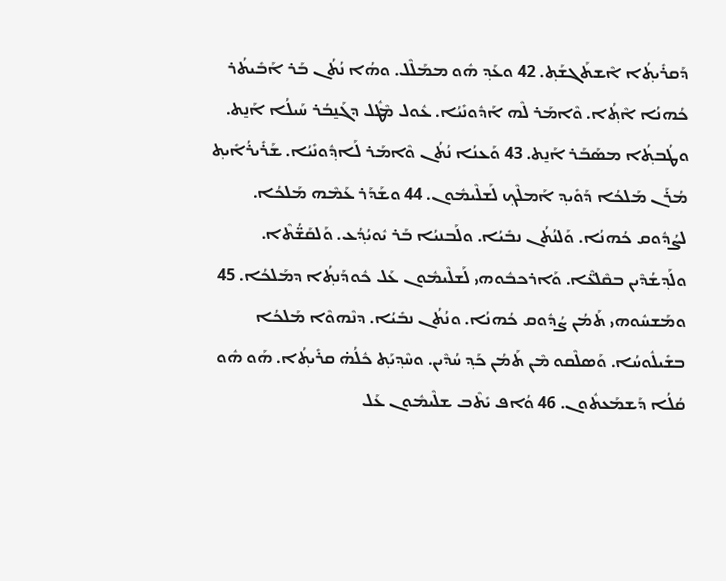ܕܰܩܪܺܝܬ݂ܳܐ ܐܶܫܬܰܓܫܰܬ݂. 42 ܘܥܰܕ݂ ܗܽܘ ܡܡܰܠܶܠ. ܘܗܳܐ ܢܳܬܳܢ ܒܰܪ ܐܰܒܺܝܬܳܪ ܟܳܗܢܳܐ ܐܶܬ݂ܳܐ. ܘܶܐܡܰܪ ܠܶܗ ܐܰܕܽܘܢܺܝܳܐ. ܥܽܘܠ ܡܶܛܽܠ ܕܓܰܢ̱ܒܳܪ ܚܰܝܠܳܐ ܐܰܢ̱ܬ. ܘܛܳܒܬ݂ܳܐ ܡܣܰܒܰܪ ܐܰܢ̱ܬ. 43 ܘܰܥܢܳܐ ܢܳܬܳܢ ܘܶܐܡܰܪ ܠܰܐܕ݂ܽܘܢܺܝܳܐ. ܫܰܪܺܝܪܳܐܺܝܬ݂ ܡܳܪܰܢ ܡܰܠܟܳܐ ܕܰܘܺܝܕ݂ ܐܰܡܠܶܟ݂ ܠܰܫܠܶܝܡܽܘܢ. 44 ܘܫܰܕܰܪ ܥܰܡܶܗ ܡܰܠܟܳܐ. ܠܨܳܕܽܘܩ ܟܳܗܢܳܐ. ܘܰܠܢܳܬܳܢ ܢܒܺܝܳܐ. ܘܠܰܒܢܝܳܐ ܒܰܪ ܝܽܘܝܳܕ݂ܳܥ. ܘܰܠܩܰܫ̈ܳܬܶܐ. ܘܠܰܕ݂ܫܳܕܶܝܢ ܒܩܶܠܥ̈ܶܐ. ܘܰܐܪܟܒܽܘܗܝ ܠܰܫܠܶܝܡܽܘܢ ܥܰܠ ܟܽܘܕܰܢܬ݂ܳܐ ܕܡܰܠܟܳܐ. 45 ܘܡܰܫܚܽܘܗܝ ܬܰܡܳܢ ܨܳܕܽܘܩ ܟܳܗܢܳܐ. ܘܢܳܬܳܢ ܢܒܺܝܳܐ. ܕܢܶܗܘܶܐ ܡܰܠܟܳܐ ܒܫܺܝܠܽܘܚܳܐ. ܘܰܣܠܶܩܘ ܡܶܢ ܬܰܡܳܢ ܟܰܕ݂ ܚܳܕܶܝܢ. ܘܚܶܕ݂ܝܰܬ݂ ܟܽܠܳܗ̇ ܩܪܺܝܬ݂ܳܐ. ܗܰܘ ܗܽܘ ܩܳܠܳܐ ܕܰܫܡܰܥܬܽܘܢ. 46 ܘܳܐܦ ܝܺܬܶܒ ܫܠܶܝܡܽܘܢ ܥܰܠ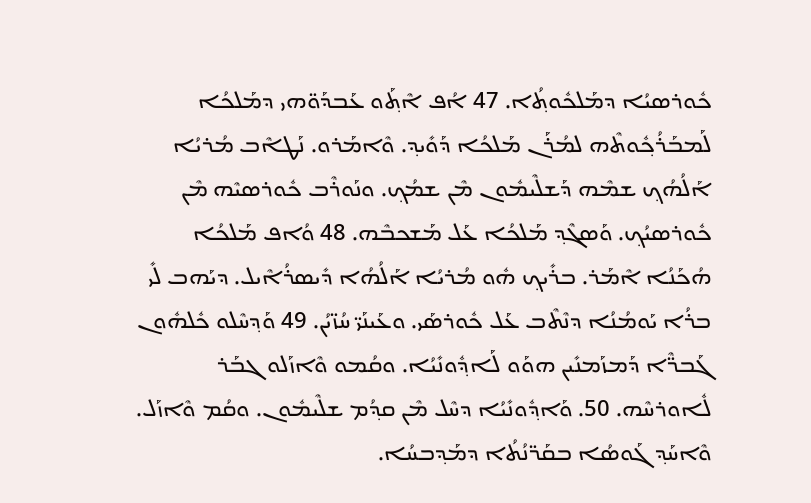ܟܽܘܪܣܝܳܐ ܕܡܰܠܟܽܘܬ݂ܳܐ. 47 ܐܳܦ ܐܶܬ݂ܰܘ ܥܰܒܕܰܘ̈ܗܝ ܕܡܰܠܟܳܐ ܠܰܡܒܰܪܳܟ݂ܽܘܬܶܗ ܠܡܳܪܰܢ ܡܰܠܟܳܐ ܕܰܘܺܝܕ݂. ܘܶܐܡܰܪܘ. ܢܰܛܐܶܒ ܡܳܪܝܳܐ ܐܰܠܳܗܳܟ݂ ܫܡܶܗ ܕܰܫܠܶܝܡܽܘܢ ܡܶܢ ܫܡܳܟ݂. ܘܢܰܘܪܶܒ ܟܽܘܪܣܝܶܗ ܡܶܢ ܟܽܘܪܣܝܳܟ݂. ܘܰܣܓܶܕ݂ ܡܰܠܟܳܐ ܥܰܠ ܡܰܫܟܒܶܗ. 48 ܘܳܐܦ ܡܰܠܟܳܐ ܗܳܟܰܢܳܐ ܐܶܡܰܪ. ܒܪܺܝܟ݂ ܗܽܘ ܡܳܪܝܳܐ ܐܰ‌ܠܳܗܳܐ ܕܺܝܣܪܳܐܶܝܠ. ܕܝܰܗܒ ܠܺܝ ܒܪܳܐ ܝܰܘܡܳܢܳܐ ܕܢܶܬܶܒ ܥܰܠ ܟܽܘܪܣܰܝ. ܘܥܰܝܢܰܝ̈ ܚܳܙ̈ܝܳܢ. 49 ܘܰܕ݂ܚܶܠܘ ܟܽܠܗܽܘܢ ܓܰܒܖ̈ܶܐ ܕܰܡܙܰܡܢܺܝܢ ܗܘܰܘ ܠܰܐܕ݂ܽܘܢܺܝܳܐ. ܘܩܳܡܘ ܘܶܐܙܰܠܘ ܓܒܰܪ ܠܽܐܘܪܚܶܗ. 50. ܘܰܐܕ݂ܽܘܢܺܝܳܐ ܕܚܶܠ ܡܶܢ ܩܕ݂ܳܡ ܫܠܶܝܡܽܘܢ. ܘܩܳܡ ܘܶܐܙܰܠ. ܘܶܐܚܰܕ݂ ܓܰܘܣܳܐ ܒܩܰܖ̈ܢܳܬܳܐ ܕܡܰܕ݂ܒܚܳܐ.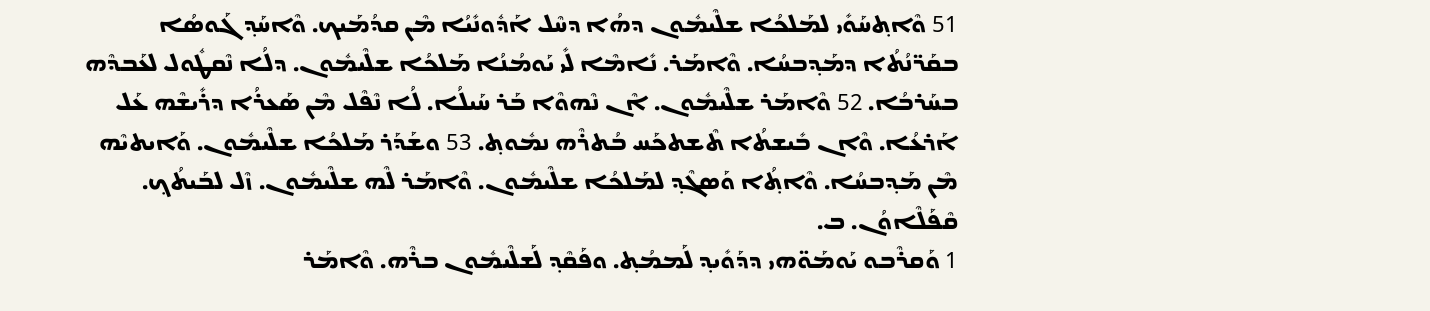51 ܘܶܐܬ݂ܚܰܘܺܝ ܠܡܰܠܟܳܐ ܫܠܶܝܡܽܘܢ ܕܗܳܐ ܕܚܶܠ ܐܰܕܽܘܢܺܝܳܐ ܡܶܢ ܩܕܳܡܰܝܟ. ܘܶܐܚܰܕ݂ ܓܰܘܣܳܐ ܒܩܰܖ̈ܢܳܬܳܐ ܕܡܰܕ݂ܒܚܳܐ. ܘܶܐܡܰܪ. ܢܺܐܡܶܐ ܠܺܝ ܝܰܘܡܳܢܳܐ ܡܰܠܟܳܐ ܫܠܶܝܡܽܘܢ. ܕܠܳܐ ܢܶܩܛܽܘܠ ܠܥܰܒܕܶܗ ܒܚܰܪܒܳܐ. 52 ܘܶܐܡܰܪ ܫܠܶܝܡܽܘܢ. ܐܶܢ ܢܶܗܘܶܐ ܒܰܪ ܚܰܝܠܳܐ. ܠܳܐ ܢܶܦܶܠ ܡܶܢ ܣܰܥܪܳܐ ܕܪܺܝܫܶܗ ܥܰܠ ܐܰܪܥܳܐ. ܘܶܐܢ ܒܺܝܫܬܳܐ ܬܶܫܬܟܰܚ ܒܳܬܪܶܗ ܢܡܽܘܬ݂. 53 ܘܫܰܕܰܪ ܡܰܠܟܳܐ ܫܠܶܝܡܽܘܢ. ܘܰܐܝܬܝܶܗ ܡܶܢ ܡܰܕ݂ܒܚܳܐ. ܘܶܐܬ݂ܳܐ ܘܰܣܓܶܕ݂ ܠܡܰܠܟܳܐ ܫܠܶܝܡܽܘܢ. ܘܶܐܡܰܪ ܠܶܗ ܫܠܶܝܡܽܘܢ. ܙܶܠ ܠܒܰܝܬܳܟ݂.
ܩܶܦܰܠܶܐܘܳܢ. ܒ.
1 ܘܰܩܪܶܒܘ ܝܰܘܡܰܘ̈ܗܝ ܕܕܰܘܺܝܕ݂ ܠܰܡܡܳܬ݂. ܘܦܰܩܶܕ݂ ܠܰܫܠܶܝܡܽܘܢ ܒܪܶܗ. ܘܶܐܡܰܪ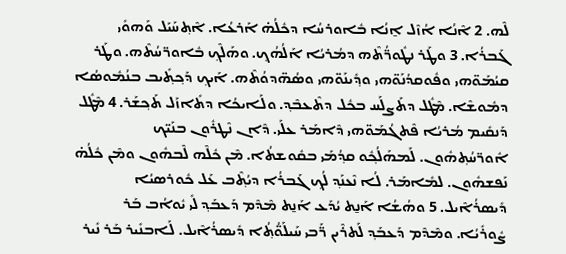ܠܶܗ. 2 ܐܶܢܳܐ ܐܳܙܶܠ ܐ̱ܢܳܐ ܒܽܐܘܪܚܳܐ ܕܟܽܠܳܗ̇ ܐܰܪܥܳܐ. ܐܶܬ݂ܚܰܝܰܠ ܘܰܗܘܺܝ ܓܰܒܪܳܐ. 3 ܘܛܰܪ ܢܛܽܘܖ̈ܳܬܶܗ ܕܡܳܪܝܳܐ ܐܰܠܳܗܳܟ݂. ܘܗܰܠܶܟ݂ ܒܽܐܘܖ̈ܚܳܬܶܗ. ܘܛܰܪ ܩܝܳܡܰܘ̈ܗܝ ܘܦܽܘܩܕܳܢܰܘ̈ܗܝ ܘܕ݂ܺܝܢܰܘ̈ܗܝ ܘܣܳܗ̈ܕܘܳܬܶܗ. ܐܰܝܟ݂ ܕܰܟ݂ܬ݂ܺܝܒ ܒܢܳܡܽܘܣܳܐ ܕܡܽܘܫܶܐ. ܡܶܛܽܠ ܕܬܰܨܠܰܚ ܒܟܽܠ ܕܬܶܥܒܶܕ݂. ܘܠܰܐܝܟܳܐ ܕܬܺܐܙܰܠ ܬܰܟ݂ܫܰܪ. 4 ܡܶܛܽܠ ܕܰܢܩܺܝܡ ܡܳܪܝܳܐ ܦܶܬܓܳܡܰܘ̈ܗܝ ܕܶܐܡܰܪ ܥܠܰܝ. ܕܶܐܢ ܢܶܛܪܽܘܢ ܒܢܰܝ̈ܟ ܐܽܘܖ̈ܚܳܬ݂ܗܽܘܢ. ܠܰܡܗܰܠܳܟ݂ܽܘ ܩܕ݂ܳܡܰܝ ܒܩܽܘܫܬܳܐ. ܡܶܢ ܟܽܠܶܗ ܠܶܒܗܽܘܢ ܘܡܶܢ ܟܽܠܳܗ̇ ܢܰܦܫܗܽܘܢ. ܠܡܺܐܡܰܪ. ܠܳܐ ܢܶܥܢܰܕ݂ ܠܳܟ݂ ܓܰܒܪܳܐ ܕܝܳܬ݂ܶܒ ܥܰܠ ܟܽܘܪܣܝܳܐ ܕܺܝܣܪܳܐܶܝܠ. 5 ܘܗܳܫܳܐ ܐܰܢ̱ܬ ܝܳܕܰܥ ܐܰܢ̱ܬ ܡܶܕܶܡ ܕܰܥܒܰܕ݂ ܠܺܝ ܝܽܘܐܳܒ ܒܰܪ ܨܽܘܪܺܝܳܐ. ܘܡܶܕܶܡ ܕܰܥܒܰܕ݂ ܠܰܬܪܶܝܢ ܖ̈ܰܒܝ ܚܰܝܠܰܘ̈ܳܬ݂ܳܐ ܕܺܝܣܪܳܐܶܝܠ. ܠܰܐܒܢܺܝܪ ܒܰܪ ܢܺܝܪ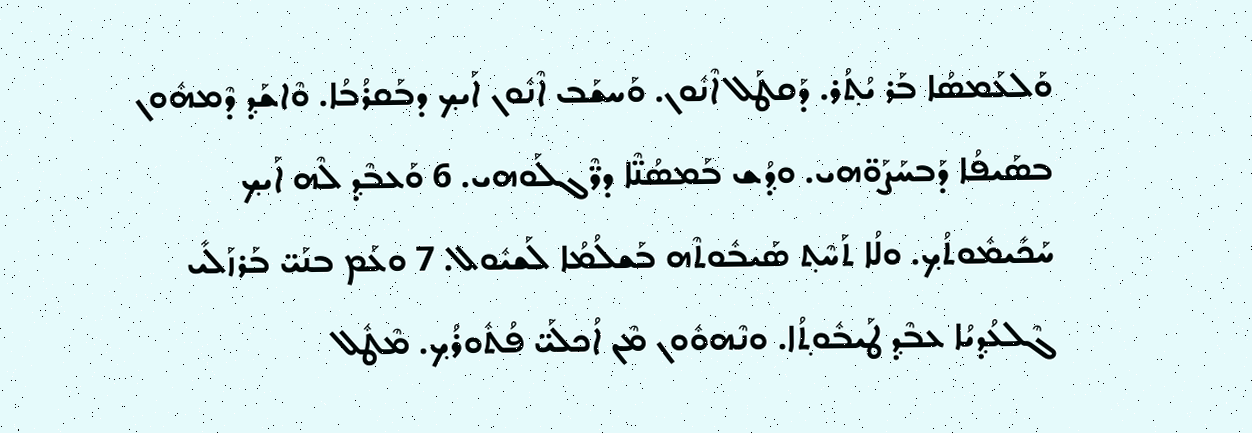ܘܰܠܥܰܡܣܳܐ ܒܰܪ ܝܳܬ݂ܳܪ. ܕܰܩܛܰܠ ܐܶܢܽܘܢ. ܘܰܚܫܰܒ ܐܶܢܽܘܢ ܐܰܝܟ݂ ܕܒܰܩܪܳܒܳܐ. ܘܶܐܫܰܕ݂ ܕܶܡܗܽܘܢ ܒܣܰܝܦܳܐ ܕܰܒܚܰܨܰܘ̈ܗܝ. ܘܕ݂ܳܫ ܒܰܡܣܳܢ̈ܶܐ ܕܖ̈ܶܓܠܰܘܗܝ. 6 ܘܰܥܒܶܕ݂ ܠܶܗ ܐܰܝܟ݂ ܚܰܟܺܝܡܽܘܬܳܟ݂. ܘܠܳܐ ܬܰܚܶܬ݂ ܣܰܝܒܽܘܬܶܗ ܒܰܫܠܳܡܳܐ ܠܰܫܝܽܘܠ. 7 ܘܥܰܡ ܒܢܰܝ̈ ܒܰܪܙܰܠܺܝ ܓܶܠܥܳܕ݂ܝܳܐ ܥܒܶܕ݂ ܛܰܝܒܽܘܬ݂ܳܐ. ܘܢܶܗܘܽܘܢ ܡܶܢ ܐܳܟܠܰܝ̈ ܦܳܬܽܘܪܳܟ݂. ܡܶܛܽܠ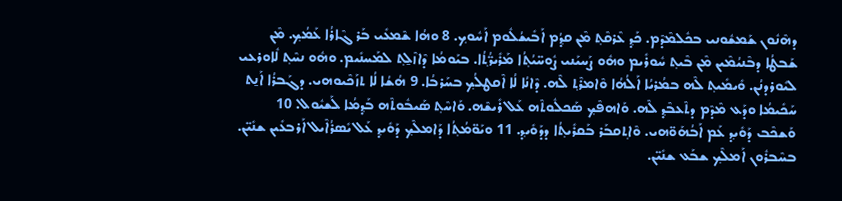ܕܗܶܢܽܘܢ ܫܰܡܫܽܘܢܝ ܒܟܽܠܡܶܕܶܡ. ܟܰܕ݂ ܥܶܪܩܶܬ݂ ܡܶܢ ܩܕ݂ܳܡ ܐܰܒܺܝܫܳܠܽܘܡ ܐܰܚܽܘܟ݂. 8 ܘܗܳܐ ܫܶܡܥܺܝ ܒܰܪ ܓܶܐܪܳܐ ܥܰܡܳܟ݂. ܡܶܢ ܫܰܒܛܳܐ ܕܒܶܢܝܳܡܶܝܢ ܡܶܢ ܒܶܝܬ݂ ܚܽܘܪܺܝܡ ܘܗܽܘ ܨܰܚܝܰܢܝ ܨܽܘܚ̈ܝܳܬ݂ܳܐ ܡܰܪܺܝܖ̈ܳܬ݂ܳܐ. ܒܝܰܘܡܳܐ ܕܶܐܙܶܠ̱ܬ݂ ܠܡܰܚܢܺܝܡ. ܘܗܽܘ ܢܚܶܬ݂ ܠܽܐܘܪܥܝ ܠܝܽܘܪܕܢܳܢ. ܘܺܝܡܺܝܬ݂ ܠܶܗ ܒܡܳܪܝܳܐ ܐܰ‌ܠܳܗܳܐ ܘܶܐܡܪܶܬ݂ ܠܶܗ. ܕܶܐܢܳܐ ܠܳܐ ܐܶܩܛܠܳܟ݂ ܒܚܰܪܒܳܐ. 9 ܗܳܫܳܐ ܠܳܐ ܬܙܰܟܶܝܘܗܝ. ܕܓܰܒܪܳܐ ܐܰܢ̱ܬ ܚܰܟܺܝܡܳܐ ܘܕܰܥ ܡܶܕܶܡ ܕܬܶܥܒܶܕ݂ ܠܶܗ. ܘܰܐܗܦܶܟ݂ ܣܰܟܠܽܘܬܶܗ ܥܰܠ ܪܺܝܫܶܗ. ܘܰܐܚܶܬ݂ ܣܰܝܒܽܘܬܶܗ ܒܰܕ݂ܡܳܐ ܠܰܫܝܽܘܠ. 10 ܘܰܫܟܶܒ ܕܰܘܺܝܕ݂ ܥܰܡ ܐܰܒܳܗܰܘ̈ܗܝ. ܘܶܐܬ݂ܩܒܰܪ ܒܰܩܪܺܝܬ݂ܳܐ ܕܕܰܘܺܝܕ݂. 11 ܘܝܰܘ̈ܡܳܬ݂ܳܐ ܕܰܐܡܠܶܟ݂ ܕܰܘܺܝܕ݂ ܥܰܠ ܝܺܣܪܳܐܶܝܠ ܐܰܪܒܥܺܝܢ ܫܢܺܝ̈ܢ. ܒܚܶܒܪܽܘܢ ܐܰܡܠܶܟ݂ ܫܒܰܥ ܫܢܺܝ̈ܢ.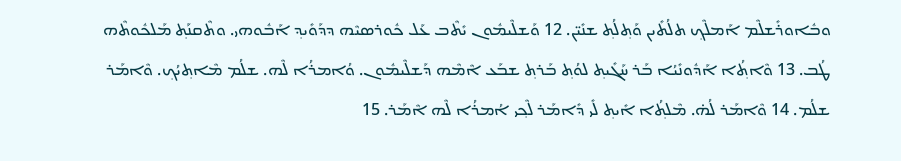ܘܒܽܐܘܪܺܫܠܶܡ ܐܰܡܠܶܟ݂ ܬܠܳܬܺܝܢ ܘܰܬ݂ܠܳܬ݂ ܫܢܺܝ̈ܢ. 12 ܘܰܫܠܶܝܡܽܘܢ ܝܺܬܶܒ ܥܰܠ ܟܽܘܪܣܝܶܗ ܕܕܰܘܺܝܕ݂ ܐܰܒܽܘܗܝ. ܘܬܶܩܢܰܬ݂ ܡܰܠܟܽܘܬܶܗ ܛܳܒ. 13 ܘܶܐܬ݂ܳܐ ܐܰܕܽܘܢܺܝܳܐ ܒܰܪ ܚܰܓܺܝܬ݂ ܠܘܳܬ݂ ܒܰܪܬ݂ ܫܒܰܥ ܐܶܡܶܗ ܕܰܫܠܶܝܡܽܘܢ. ܘܳܐܡܪܳܐ ܠܶܗ. ܫܠܳܡ ܡܶܐܬ݂ܝܳܟ݂. ܘܶܐܡܰܪ ܫܠܳܡ. 14 ܘܶܐܡܰܪ ܠܳܗ̇. ܡܶܠܬ݂ܳܐ ܐܺܝܬ݂ ܠܺܝ ܕܺܐܡܰܪ ܠܶܟ݂ܝ ܐܳܡܪܳܐ ܠܶܗ ܐܶܡܰܪ. 15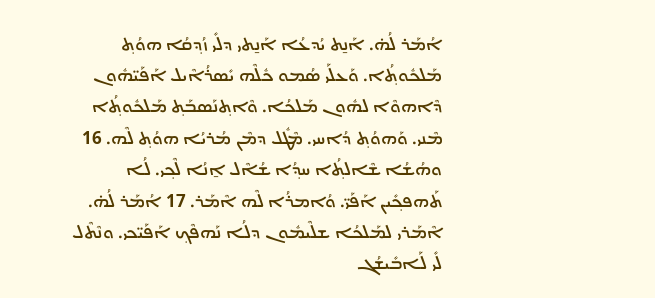ܐܳܡܰܪ ܠܳܗ̇. ܐܰܢ̱ܬ ܝܳܕܥܳܐ ܐܰܢ̱ܬܝ ܕܠܺܝ ܙܳܕ݂ܩܳܐ ܗܘܳܬ݂ ܡܰܠܟܽܘܬ݂ܳܐ. ܘܰܥܠܰܝ ܣܳܡܘ ܟܽܠܶܗ ܝܺܣܪܳܐܶܝܠ ܐܰܦܰܝ̈ܗܽܘܢ ܕܶܐܗܘܶܐ ܠܗܽܘܢ ܡܰܠܟܳܐ. ܘܶܐܬ݂ܢܰܣܒܰܬ݂ ܡܰܠܟܽܘܬ݂ܳܐ ܡܶܢܝ. ܘܰܗܘܳܬ݂ ܕܳܐܚܝ. ܡܶܛܽܠ ܕܡܶܢ ܡܳܪܝܳܐ ܗܘܳܬ݂ ܠܶܗ. 16 ܘܗܳܫܳܐ ܫܶܐܠܬ݂ܳܐ ܚܕ݂ܳܐ ܫܳܐܶܠ ܐ̱ܢܳܐ ܠܶܟ݂ܝ. ܠܳܐ ܬܰܗܦܟ݂ܺܝܢ ܐܰܦܰܝ̈. ܘܳܐܡܪܳܐ ܠܶܗ ܐܶܡܰܪ. 17 ܐܳܡܰܪ ܠܳܗ̇. ܐܶܡܰܪܝ ܠܡܰܠܟܳܐ ܫܠܶܝܡܽܘܢ ܕܠܳܐ ܢܰܗܦܶܟ݂ ܐܰܦܰܝ̈ܟܝ. ܘܢܶܬܶܠ ܠܺܝ ܠܰܐܒܺܝܫܳܓ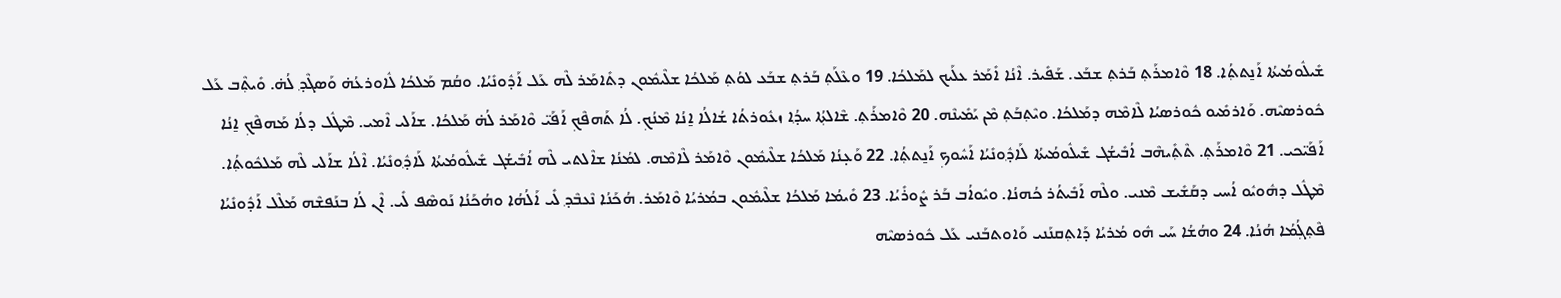ܫܺܝܠܽܘܡܳܝܬܳܐ ܐܰܢ̱ܬܬ݂ܳܐ. 18 ܘܶܐܡܪܰܬ݂ ܒܰܪܬ݂ ܫܒܰܥ. ܫܰܦܺܝܪ. ܐܶܢܳܐ ܐܺܡܰܪ ܥܠܰܝܟ ܠܡܰܠܟܳܐ. 19 ܘܥܶܠܰܬ݂ ܒܰܪܬ݂ ܫܒܰܥ ܠܘܳܬ݂ ܡܰܠܟܳܐ ܫܠܶܝܡܽܘܢ ܕܬܺܐܡܰܪ ܠܶܗ ܥܰܠ ܐܰܕܽܘܢܺܝܳܐ. ܘܩܳܡ ܡܰܠܟܳܐ ܠܽܐܘܪܥܳܗ̇ ܘܰܣܓܶܕ݂ ܠܳܗ̇. ܘܺܝܬ݂ܶܒ ܥܰܠ ܟܽܘܪܣܝܶܗ. ܘܰܐܪܡܺܝܘ ܟܽܘܪܣܝܳܐ ܠܶܐܡܶܗ ܕܡܰܠܟܳܐ. ܘܝܶܬ݂ܒܰܬ݂ ܡܶܢ ܝܰܡܺܝܢܶܗ. 20 ܘܶܐܡܪܰܬ݂. ܫܶܐܠܬ݂ܳܐ ܚܕ݂ܳܐ ܙܥܽܘܪܬܳܐ ܫܳܐܠܳܐ ܐ̱ܢܳܐ ܡܶܢܳܟ݂. ܠܳܐ ܬܰܗܦܶܟ݂ ܐܰܦܰܝ̈ ܘܶܐܡܰܪ ܠܳܗ̇ ܡܰܠܟܳܐ. ܫܐܰܠܝ ܐܶܡܝ. ܡܶܛܽܠ ܕܠܳܐ ܡܰܗܦܶܟ݂ ܐ̱ܢܳܐ ܐܰܦܰܝ̈ܟܝ. 21 ܘܶܐܡܪܰܬ݂. ܬܶܬ݂ܺܝܗܶܒ ܐܳܒܺܝܫܳܓ ܫܺܝܠܽܘܡܳܝܬܳܐ ܠܰܐܕ݂ܽܘܢܺܝܳܐ ܐܰܚܽܘܟ݂ ܐܰܢ̱ܬܬ݂ܳܐ. 22 ܘܰܥ̣ܢܳܐ ܡܰܠܟܳܐ ܫܠܶܝܡܽܘܢ ܘܶܐܡܰܪ ܠܶܐܡܶܗ. ܠܡܳܢܳܐ ܫܐܶܠܬܝ ܠܶܗ ܐܳܒܺܝܫܳܓ ܫܺܝܠܽܘܡܳܝܬܳܐ ܠܰܐܕ݂ܽܘܢܺܝܳܐ. ܐܶܠܳܐ ܫܐܰܠܝ ܠܶܗ ܡܰܠܟܽܘܬ݂ܳܐ. ܡܶܛܽܠ ܕܗܽܘܝܽܘ ܐܳܚܝ ܕܩܰܫܺܝܫ ܡܶܢܝ. ܘܠܶܗ ܐܰܒܺܝܬܳܪ ܟܳܗܢܳܐ. ܘܝܽܘܐܳܒ ܒܰܪ ܨܽܘܪܺܝܳܐ. 23 ܘܺܝܡܳܐ ܡܰܠܟܳܐ ܫܠܶܝܡܽܘܢ ܒܡܳܪܝܳܐ ܘܶܐܡܰܪ. ܗܳܟܰܢܳܐ ܢܶܥܒܶܕ݂ ܠܺܝ ܐܰ‌ܠܳܗܳܐ ܘܗܳܟܰܢܳܐ ܢܰܘܣܶܦ ܠܺܝ. ܐܶܢ ܠܳܐ ܒܢܰܦܫܶܗ ܡܰܠܶܠ ܐܰܕܽܘܢܺܝܳܐ ܦܶܬ݂ܓ݂ܳܡܳܐ ܗܳܢܳܐ. 24 ܘܗܳܫܳܐ ܚܰܝ ܗܽܘ ܡܳܪܝܳܐ ܕܰܐܬ݂ܩܢܰܢܝ ܘܰܐܘܬܒܰܢܝ ܥܰܠ ܟܽܘܪܣܝܶܗ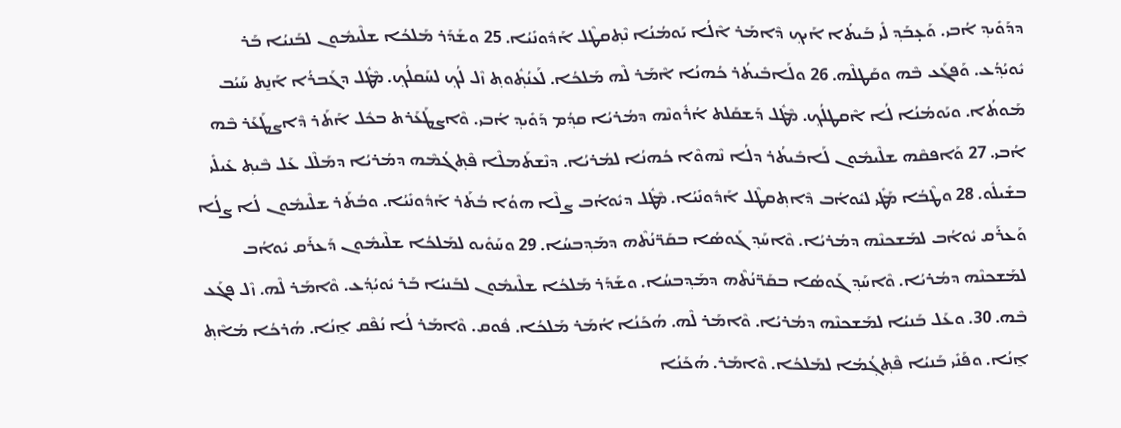ܕܕܰܘܺܝܕ݂ ܐܳܒܝ. ܘܰܥ̣ܒܰܕ݂ ܠܺܝ ܒܰܝܬܳܐ ܐܰܝܟ݂ ܕܶܐܡܰܪ ܐܶܠܳܐ ܝܰܘܡܳܢܳܐ ܢܶܬ݂ܩܛܶܠ ܐܰܕܽܘܢܺܝܳܐ. 25 ܘܫܰܕܰܪ ܡܰܠܟܳܐ ܫܠܶܝܡܽܘܢ ܠܒܰܢܝܳܐ ܒܰܪ ܝܽܘܝܳܕ݂ܳܥ. ܘܰܦܓܰܥ ܒܶܗ ܘܩܰܛܠܶܗ. 26 ܘܠܰܐܒܺܝܬܳܪ ܟܳܗܢܳܐ ܐܶܡܰܪ ܠܶܗ ܡܰܠܟܳܐ. ܠܰܥܢܳܬ݂ܽܘܬ݂ ܙܶܠ ܠܳܟ݂ ܠܚܰܩܠܳܟ݂. ܡܶܛܽܠ ܕܓܰܒܪܳܐ ܐܰܢ̱ܬ ܚܰܝܳܒ ܡܰܘܬܳܐ. ܘܝܰܘܡܳܢܳܐ ܠܳܐ ܐܶܩܛܠܳܟ݂. ܡܶܛܽܠ ܕܰܫܩܰܠܬ ܐܳܪܽܘܢܶܗ ܕܡܳܪܝܳܐ ܩܕ݂ܳܡ ܕܰܘܺܝܕ݂ ܐܳܒܝ. ܘܶܐܨܛܰܥܰܪܬ ܒܟܽܠ ܐܰܬܰܪ ܕܶܐܨܛܰܥܰܪ ܒܶܗ ܐܳܒܝ. 27 ܘܰܐܦܩܶܗ ܫܠܶܝܡܽܘܢ ܠܰܐܒܺܝܬܳܪ ܕܠܳܐ ܢܶܗܘܶܐ ܟܳܗܢܳܐ ܠܡܳܪܝܳܐ. ܕܢܶܫܬܰܡܠܶܐ ܦܶܬ݂ܓܳܡܶܗ ܕܡܳܪܝܳܐ ܕܡܰܠܶܠ ܥܰܠ ܒܶܝܬ݂ ܥܺܝܠܺܝ ܒܫܺܝܠܽܘ. 28 ܘܛܶܒܳܐ ܡܰܛܺܝ ܠܝܽܘܐܳܒ ܕܶܐܬ݂ܩܛܶܠ ܐܰܕܽܘܢܺܝܳܐ. ܡܶܛܽܠ ܕܝܽܘܐܳܒ ܨܠܶܐ ܗܘܳܐ ܒܳܬܰܪ ܐܰܕܽܘܢܺܝܳܐ. ܘܒܳܬܰܪ ܫܠܶܝܡܽܘܢ ܠܳܐ ܨܠܳܐ ܘܰܥܪܰܩ ܝܽܘܐܳܒ ܠܡܰܫܟܢܶܗ ܕܡܳܪܝܳܐ. ܘܶܐܚܰܕ݂ ܓܰܘܣܳܐ ܒܩܰܖ̈ܢܳܬܶܗ ܕܡܰܕ݂ܒܚܳܐ. 29 ܘܚܰܘܺܝܘ ܠܡܰܠܟܳܐ ܫܠܶܝܡܽܘܢ ܕܰܥܪܰܩ ܝܽܘܐܳܒ ܠܡܰܫܟܢܶܗ ܕܡܳܪܝܳܐ. ܘܶܐܚܰܕ݂ ܓܰܘܣܳܐ ܒܩܰܖ̈ܢܳܬܶܗ ܕܡܰܕ݂ܒܚܳܐ. ܘܫܰܕܰܪ ܡܰܠܟܳܐ ܫܠܶܝܡܽܘܢ ܠܒܰܢܝܳܐ ܒܰܪ ܝܽܘܝܳܕ݂ܳܥ. ܘܶܐܡܰܪ ܠܶܗ. ܙܶܠ ܦܓܰܥ ܒܶܗ. 30. ܘܥܰܠ ܒܰܢܝܳܐ ܠܡܰܫܟܢܶܗ ܕܡܳܪܝܳܐ. ܘܶܐܡܰܪ ܠܶܗ. ܗܳܟܰܢܳܐ ܐܳܡܰܪ ܡܰܠܟܳܐ. ܦܽܘܩ. ܘܶܐܡܰܪ ܠܳܐ ܢܳܦܶܩ ܐ̱ܢܳܐ. ܗܳܪܟܳܐ ܡܳܐܶܬ݂ ܐ̱ܢܳܐ. ܘܦܰܢܺܝ ܒܰܢܝܳܐ ܦܶܬ݂ܓ݂ܳܡܳܐ ܠܡܰܠܟܳܐ. ܘܶܐܡܰܪ. ܗܳܟܰܢܳܐ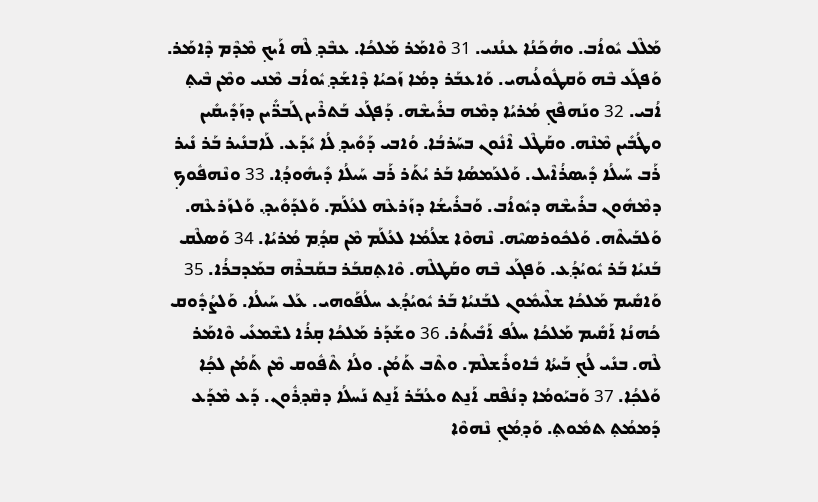ܡܰܠܶܠ ܝܽܘܐܳܒ. ܘܗܳܟܰܢܳܐ ܥܢܳܢܝ. 31 ܘܶܐܡܰܪ ܡܰܠܟܳܐ. ܥܒܶܕ݂ ܠܶܗ ܐܰܝܟ݂ ܡܶܕܶܡ ܕܶܐܡܰܪ. ܘܰܦܓܰܥ ܒܶܗ ܘܰܩܛܽܘܠܳܝܗܝ. ܘܰܐܥܒܰܪ ܕܡܳܐ ܙܰܟܝܳܐ ܕܶܐܫܰܕ݂ ܝܽܘܐܳܒ ܡܶܢܝ ܘܡܶܢ ܒܶܝܬ݂ ܐܳܒܝ. 32 ܘܢܰܗܦܶܟ݂ ܡܳܪܝܳܐ ܕܡܶܗ ܒܪܺܝܫܶܗ. ܕܰܦܓܰܥ ܒܰܬܪܶܝܢ ܓܰܒܖ̈ܺܝܢ ܕܙܰܕܺܝܩܺܝܢ ܘܛܳܒܺܝܢ ܡܶܢܶܗ. ܘܩܰܛܶܠ ܐܶܢܽܘܢ ܒܚܰܪܒܳܐ. ܘܳܐܒܝ ܕܰܘܺܝܕ݂ ܠܳܐ ܝܺܕܰܥ. ܠܰܐܒܢܺܝܪ ܒܰܪ ܢܺܝܪ ܪܰܒ ܚܰܝܠܳܐ ܕܺܝܣܪܳܐܶܝܠ. ܘܰܠܥܰܡܣܳܐ ܒܰܪ ܝܳܬܰܪ ܪܰܒ ܚܰܝܠܳܐ ܕܺܝܗܽܘܕ݂ܳܐ. 33 ܘܢܶܗܦܽܘܟ݂ ܕܡܶܗܽܘܢ ܒܪܺܝܫܶܗ ܕܝܽܘܐܳܒ. ܘܰܒܪܺܝܫܳܐ ܕܙܰܪܥܶܗ ܠܥܳܠܰܡ. ܘܰܠܕܰܘܺܝܕ݂. ܘܰܠܙܰܪܥܶܗ. ܘܰܠܒܰܝܬܶܗ. ܘܰܠܟܽܘܪܣܝܶܗ. ܢܶܗܘܶܐ ܫܠܳܡܳܐ ܠܥܳܠܰܡ ܡܶܢ ܩܕ݂ܳܡ ܡܳܪܝܳܐ. 34 ܘܰܣܠܶܩ ܒܰܢܝܳܐ ܒܰܪ ܝܽܘܝܳܕ݂ܳܥ. ܘܰܦܓܰܥ ܒܶܗ ܘܩܰܛܠܶܗ. ܘܶܐܬ݂ܩܒܰܪ ܒܩܰܒܪܶܗ ܒܡܰܕܒܪܳܐ. 35 ܘܰܐܩܺܝܡ ܡܰܠܟܳܐ ܫܠܶܝܡܽܘܢ ܠܒܰܢܝܳܐ ܒܰܪ ܝܽܘܝܳܕ݂ܳܥ ܚܠܳܦܰܘܗܝ. ܥܰܠ ܚܰܝܠܳܐ. ܘܰܠܨܳܕܽܘܩ ܟܳܗܢܳܐ ܐܰܩܺܝܡ ܡܰܠܟܳܐ ܚܠܳܦ ܐܰܒܺܝܬܳܪ. 36 ܘܫܰܕܰܪ ܡܰܠܟܳܐ ܩ̣ܪܳܐ ܠܫܶܡܥܺܝ ܘܶܐܡܰܪ ܠܶܗ. ܒܢܺܝ ܠܳܟ݂ ܒܰܝܬܳܐ ܒܽܐܘܪܺܫܠܶܡ. ܘܬܶܒ ܬܰܡܳܢ. ܘܠܳܐ ܬܶܦܽܘܩ ܡܶܢ ܬܰܡܳܢ ܠܟ݂ܳܐ ܘܰܠܟ݂ܳܐ. 37 ܘܰܒܝܰܘܡܳܐ ܕܢܳܦܶܩ ܐܰܢ̱ܬ ܘܥܳܒܰܪ ܐܰܢ̱ܬ ܢܰܚܠܳܐ ܕܩܶܕ݂ܪܽܘܢ. ܕܰܥ ܡܶܕܰܥ ܕܰܡܡܳܬ݂ ܬܡܽܘܬ݂. ܘܰܕ݂ܡܳܟ݂ ܢܶܗܘܶܐ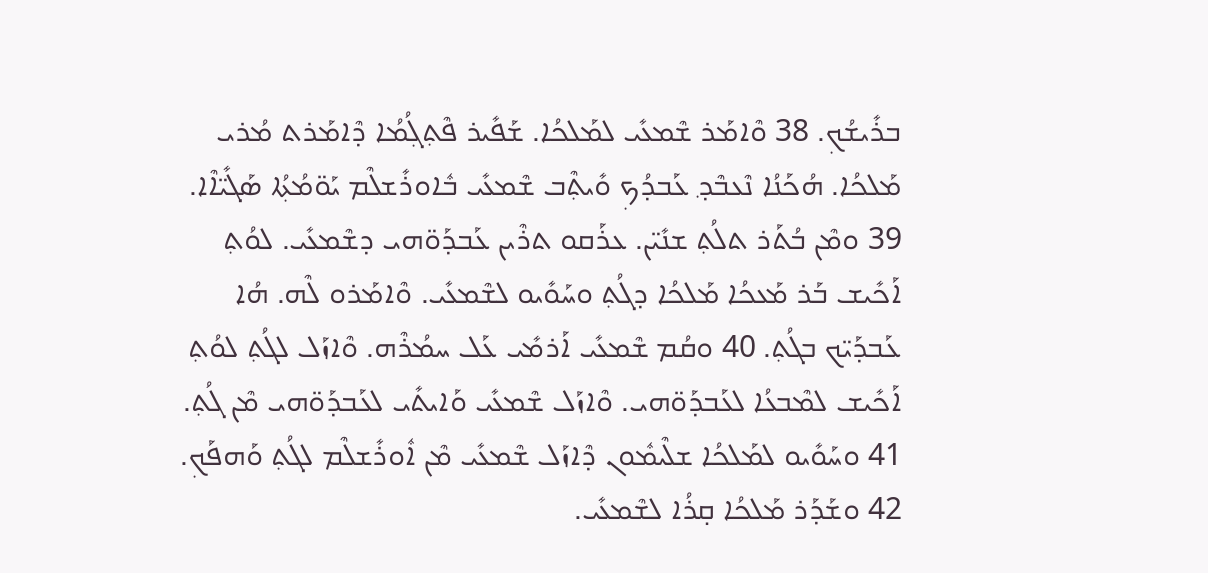ܒܪܺܝܫܳܟ݂. 38 ܘܶܐܡܰܪ ܫܶܡܥܺܝ ܠܡܰܠܟܳܐ. ܫܰܦܺܝܪ ܦܶܬ݂ܓ݂ܳܡܳܐ ܕܶܐܡܰܪܬ ܡܳܪܝ ܡܰܠܟܳܐ. ܗܳܟܰܢܳܐ ܢܶܥܒܶܕ݂ ܥܰܒܕܳܟ݂ ܘܺܝܬ݂ܶܒ ܫܶܡܥܺܝ ܒܽܐܘܪܺܫܠܶܡ ܝܰܘ̈ܡܳܬ݂ܳܐ ܣܰܓܺܝ̈ܐܶܐ. 39 ܘܡܶܢ ܒܳܬܰܪ ܬܠܳܬ݂ ܫܢܺܝ̈ܢ. ܥܪܰܩܘ ܬܪܶܝܢ ܥܰܒܕܰܘ̈ܗܝ ܕܫܶܡܥܺܝ. ܠܘܳܬ݂ ܐܰܟܺܝܫ ܒܰܪ ܡܰܥܟܳܐ ܡܰܠܟܳܐ ܕܓܳܬ݂ ܘܚܰܘܺܝܘ ܠܫܶܡܥܺܝ. ܘܶܐܡܰܪܘ ܠܶܗ. ܗܳܐ ܥܰܒܕܰܝ̈ܟ ܒܓܳܬ݂. 40 ܘܩܳܡ ܫܶܡܥܺܝ ܐܰܪܡܺܝ ܥܰܠ ܚܡܳܪܶܗ. ܘܶܐܙܰܠ ܠܓܳܬ݂ ܠܘܳܬ݂ ܐܰܟܺܝܫ ܠܡܶܒܥܳܐ ܠܥܰܒܕܰܘ̈ܗܝ. ܘܶܐܙܰܠ ܫܶܡܥܺܝ ܘܰܐܝܬܺܝ ܠܥܰܒܕܰܘ̈ܗܝ ܡܶܢ ܓܳܬ݂. 41 ܘܚܰܘܺܝܘ ܠܡܰܠܟܳܐ ܫܠܶܝܡܽܘܢ ܕܶܐܙܰܠ ܫܶܡܥܺܝ ܡܶܢ ܐܽܘܪܺܫܠܶܡ ܠܓܳܬ݂ ܘܰܗܦܰܟ݂. 42 ܘܫܰܕܰܪ ܡܰܠܟܳܐ ܩ̣ܪܳܐ ܠܫܶܡܥܺܝ.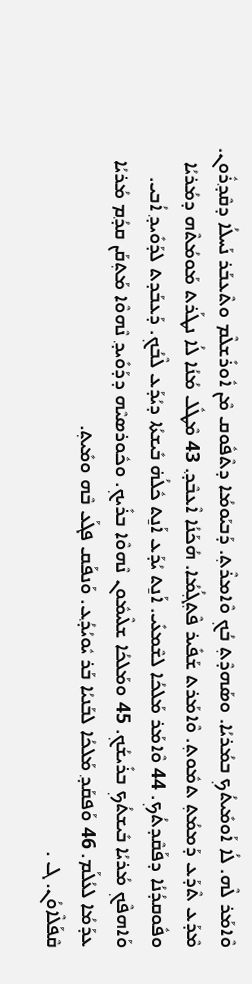ܘܶܐܡܰܪ ܠܶܗ. ܠܳܐ ܐܰܘܡܺܝܬܳܟ݂ ܒܡܳܪܝܳܐ. ܘܣܰܗܕܶܬ݂ ܒܳܟ݂ ܘܶܐܡܪܶܬ݂. ܕܰܒܝܰܘܡܳܐ ܕܬܶܦܽܘܩ ܡܶܢ ܐܽܘܪܺܫܠܶܡ ܘܬܶܥܒܰܪ ܢܰܚܠܳܐ ܕܩܶܕ݂ܪܽܘܢ. ܡܶܕܰܥ ܬܶܕܰܥ ܕܰܡܡܳܬ݂ ܬܡܽܘܬ݂. ܘܶܐܡܰܪܬ ܫܰܦܺܝܪ ܦܶܬ݂ܓ݂ܳܡܳܐ. ܗܳܟܰܢܳܐ ܐܶܥܒܶܕ݂. 43 ܡܶܛܽܠ ܡܳܢܳܐ ܠܳܐ ܢܛܰܪܬ ܡܰܘܡܳܬܶܗ ܕܡܳܪܝܳܐ ܘܦܽܘܩܕܳܢܳܐ ܕܦܰܩܶܕܬܳܟ݂. 44 ܘܶܐܡܰܪ ܡܰܠܟܳܐ ܠܫܶܡܥܺܝ. ܐܰܢ̱ܬ ܝܳܕܰܥ ܐܰܢ̱ܬ ܟܽܠܳܗ̇ ܒܺܝܫܬܳܐ ܕܝܳܕܰܥ ܠܶܒܳܟ݂. ܕܰܥܒܰܕܬ ܠܕܰܘܺܝܕ݂ ܐܳܒܝ. ܘܰܐܗܦܶܟ݂ ܡܳܪܝܳܐ ܒܺܝܫܬܳܟ݂ ܒܪܺܝܫܳܟ݂. 45 ܘܡܰܠܟܳܐ ܫܠܶܝܡܽܘܢ ܢܶܗܘܶܐ ܒܪܺܝܟ݂. ܘܟܽܘܪܣܝܶܗ ܕܕܰܘܺܝܕ݂ ܢܶܗܘܶܐ ܡܰܬ݂ܩܰܢ ܩܕ݂ܳܡ ܡܳܪܝܳܐ ܥܕܰܡܳܐ ܠܥܳܠܰܡ. 46 ܘܰܦܩܰܕ݂ ܡܰܠܟܳܐ ܠܒܰܢܝܳܐ ܒܰܪ ܝܽܘܝܳܕ݂ܳܥ. ܘܰܢܦܰܩ ܦܓܰܥ ܒܶܗ ܘܡܺܝܬ݂.
ܩܶܦܰܠܶܐܘܳܢ. ܓ .